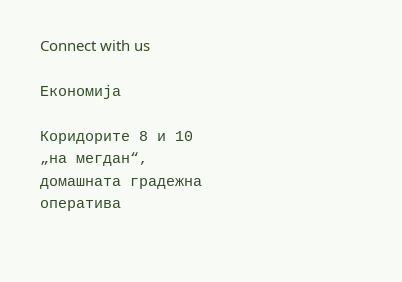Connect with us

Економија

Коридорите 8 и 10 „на мегдан“, домашната градежна оператива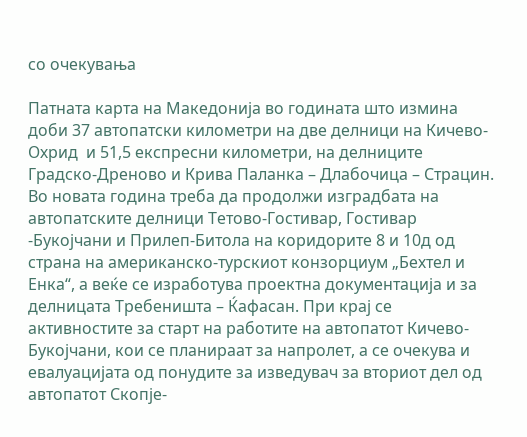со очекувања

Патната карта на Македонија во годината што измина доби 37 автопатски километри на две делници на Кичево-Охрид  и 51,5 експресни километри, на делниците Градско-Дреново и Крива Паланка – Длабочица – Страцин. Во новата година треба да продолжи изградбата на автопатските делници Тетово-Гостивар, Гостивар -Букојчани и Прилеп-Битола на коридорите 8 и 10д од страна на американско-турскиот конзорциум „Бехтел и Енка“, а веќе се изработува проектна документација и за делницата Требеништа – Ќафасан. При крај се активностите за старт на работите на автопатот Кичево-Букојчани, кои се планираат за напролет, а се очекува и евалуацијата од понудите за изведувач за вториот дел од автопатот Скопје-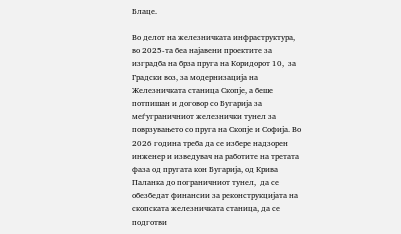Блаце.

Во делот на железничката инфраструктура, во 2025-та беа најавени проектите за изградба на брза пруга на Коридорот 10,  за Градски воз, за модернизација на Железничката станица Скопје, а беше потпишан и договор со Бугарија за меѓуграничниот железнички тунел за поврзувањето со пруга на Скопје и Софија. Во 2026 година треба да се избере надзорен инженер и изведувач на работите на третата фаза од пругата кон Бугарија, од Крива Паланка до пограничниот тунел,  да се обезбедат финансии за реконструкцијата на  скопската железничката станица, да се подготви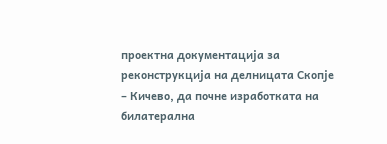проектна документација за реконструкција на делницата Скопје – Кичево, да почне изработката на билатерална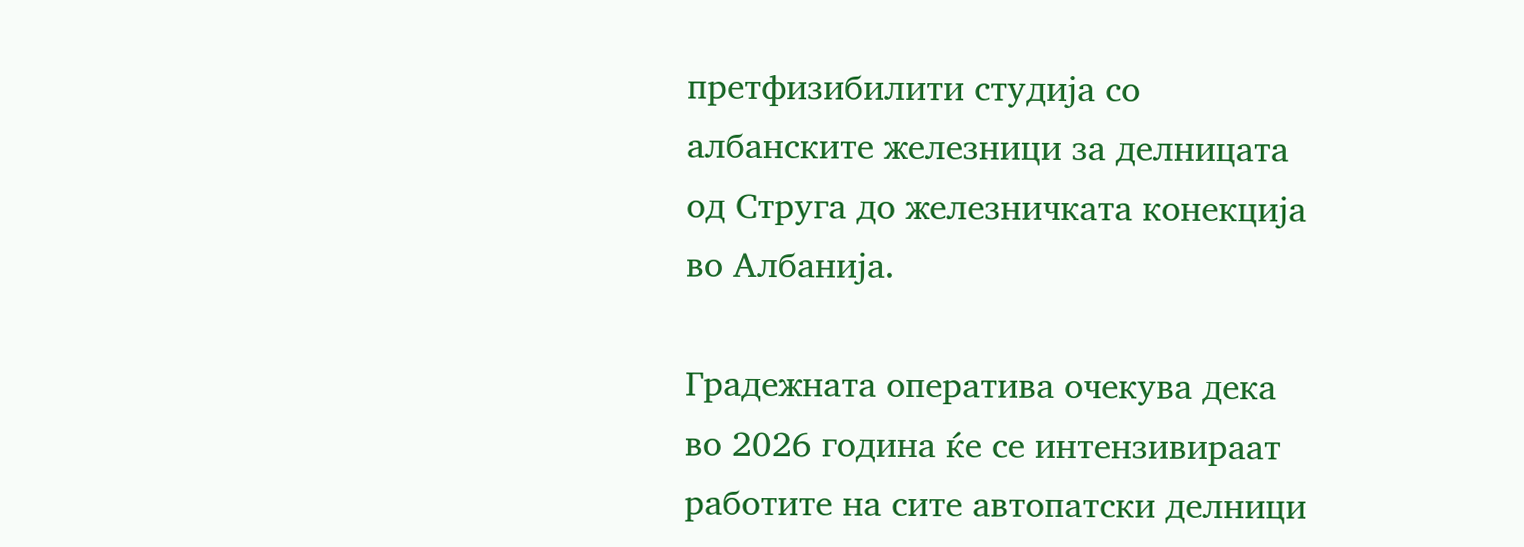претфизибилити студија со албанските железници за делницата од Струга до железничката конекција во Албанија.

Градежната оператива очекува дека во 2026 година ќе се интензивираат работите на сите автопатски делници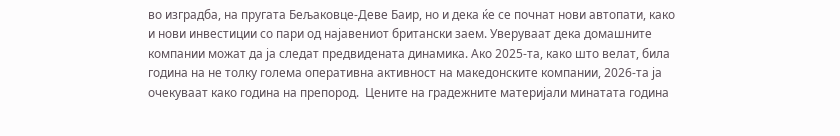во изградба, на пругата Бељаковце-Деве Баир, но и дека ќе се почнат нови автопати, како и нови инвестиции со пари од најавениот британски заем. Уверуваат дека домашните компании можат да ја следат предвидената динамика. Ако 2025-та, како што велат, била година на не толку голема оперативна активност на македонските компании, 2026-та ја очекуваат како година на препород.  Цените на градежните материјали минатата година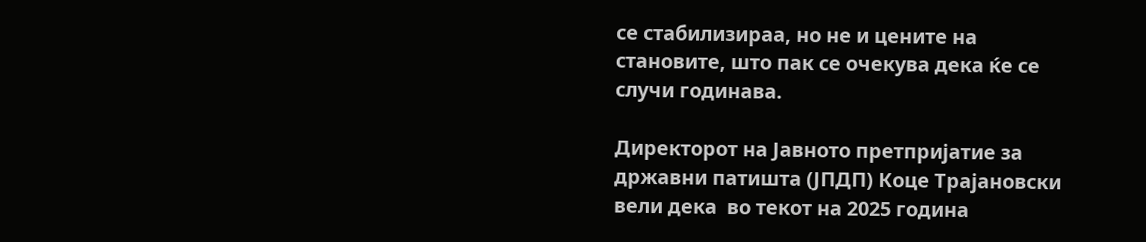се стабилизираа, но не и цените на становите, што пак се очекува дека ќе се случи годинава.

Директорот на Јавното претпријатие за државни патишта (ЈПДП) Коце Трајановски вели дека  во текот на 2025 година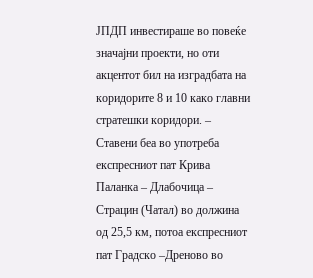ЈПДП инвестираше во повеќе значајни проекти, но оти акцентот бил на изградбата на коридорите 8 и 10 како главни стратешки коридори. – Ставени беа во употреба експресниот пат Крива Паланка – Длабочица – Страцин (Чатал) во должина од 25,5 км, потоа експресниот пат Градско –Дреново во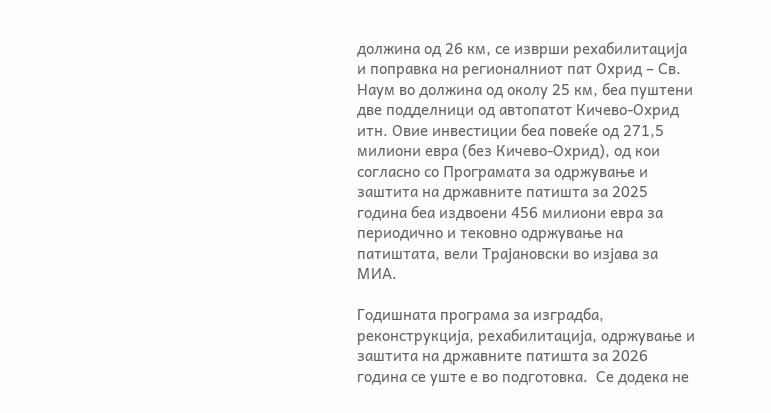должина од 26 км, се изврши рехабилитација и поправка на регионалниот пат Охрид – Св. Наум во должина од околу 25 км, беа пуштени две подделници од автопатот Кичево-Охрид итн. Овие инвестиции беа повеќе од 271,5 милиони евра (без Кичево-Охрид), од кои согласно со Програмата за одржување и заштита на државните патишта за 2025 година беа издвоени 456 милиони евра за периодично и тековно одржување на патиштата, вели Трајановски во изјава за МИА.

Годишната програма за изградба, реконструкција, рехабилитација, одржување и заштита на државните патишта за 2026 година се уште е во подготовка.  Се додека не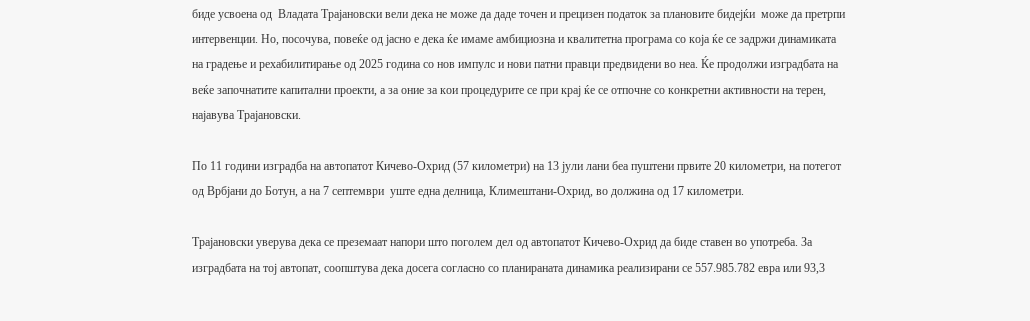биде усвоена од  Владата Трајановски вели дека не може да даде точен и прецизен податок за плановите бидејќи  може да претрпи интервенции. Но, посочува, повеќе од јасно е дека ќе имаме амбициозна и квалитетна програма со која ќе се задржи динамиката на градење и рехабилитирање од 2025 година со нов импулс и нови патни правци предвидени во неа. Ќе продолжи изградбата на веќе започнатите капитални проекти, а за оние за кои процедурите се при крај ќе се отпочне со конкретни активности на терен, најавува Трајановски.

По 11 години изградба на автопатот Кичево-Охрид (57 километри) на 13 јули лани беа пуштени првите 20 километри, на потегот од Врбјани до Ботун, а на 7 септември  уште една делница, Климештани-Охрид, во должина од 17 километри.

Трајановски уверува дека се преземаат напори што поголем дел од автопатот Кичево-Охрид да биде ставен во употреба. За изградбата на тој автопат, соопштува дека досега согласно со планираната динамика реализирани се 557.985.782 евра или 93,3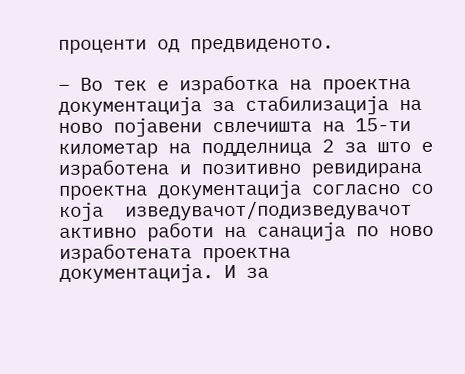проценти од предвиденото.

– Во тек е изработка на проектна документација за стабилизација на ново појавени свлечишта на 15-ти километар на подделница 2 за што е изработена и позитивно ревидирана проектна документација согласно со која  изведувачот/подизведувачот активно работи на санација по ново изработената проектна документација. И за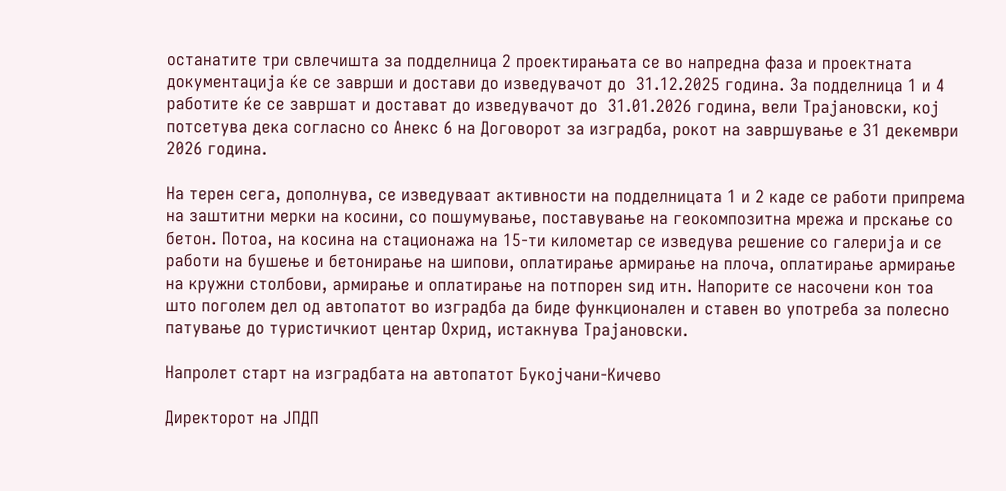останатите три свлечишта за подделница 2 проектирањата се во напредна фаза и проектната документација ќе се заврши и достави до изведувачот до  31.12.2025 година. За подделница 1 и 4 работите ќе се завршат и достават до изведувачот до  31.01.2026 година, вели Трајановски, кој потсетува дека согласно со Анекс 6 на Договорот за изградба, рокот на завршување е 31 декември 2026 година.

На терен сега, дополнува, се изведуваат активности на подделницата 1 и 2 каде се работи припрема на заштитни мерки на косини, со пошумување, поставување на геокомпозитна мрежа и прскање со бетон. Потоа, на косина на стационажа на 15-ти километар се изведува решение со галерија и се работи на бушење и бетонирање на шипови, оплатирање армирање на плоча, оплатирање армирање на кружни столбови, армирање и оплатирање на потпорен ѕид итн. Напорите се насочени кон тоа што поголем дел од автопатот во изградба да биде функционален и ставен во употреба за полесно патување до туристичкиот центар Охрид, истакнува Трајановски.

Напролет старт на изградбата на автопатот Букојчани-Кичево

Директорот на ЈПДП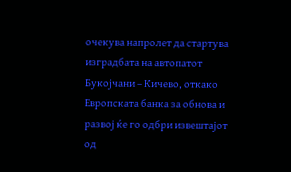очекува напролет да стартува изградбата на автопатот Букојчани – Кичево, откако Европската банка за обнова и развој ќе го одбри извештајот од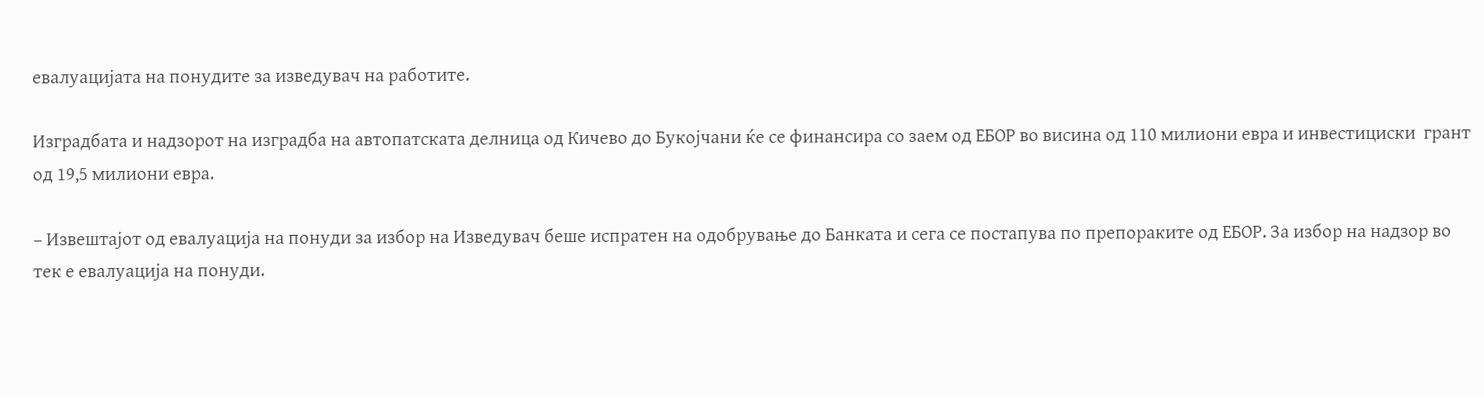евалуацијата на понудите за изведувач на работите.

Изградбата и надзорот на изградба на автопатската делница од Кичево до Букојчани ќе се финансира со заем од ЕБОР во висина од 110 милиони евра и инвестициски  грант од 19,5 милиони евра.

– Извештајот од евалуација на понуди за избор на Изведувач беше испратен на одобрување до Банката и сега се постапува по препораките од ЕБОР. За избор на надзор во тек е евалуација на понуди.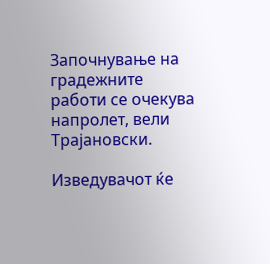Започнување на градежните работи се очекува напролет, вели Трајановски.

Изведувачот ќе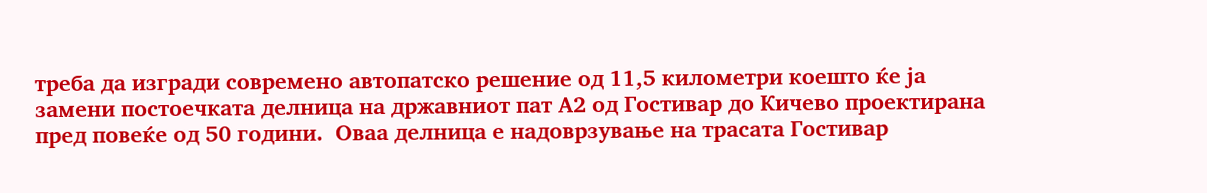треба да изгради современо автопатско решение од 11,5 километри коешто ќе ја замени постоечката делница на државниот пат А2 од Гостивар до Кичево проектирана пред повеќе од 50 години.  Оваа делница е надоврзување на трасата Гостивар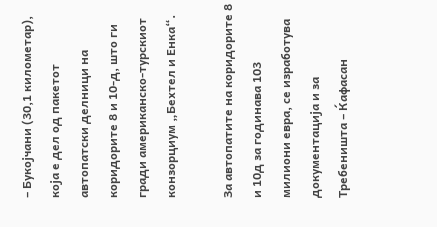– Букојчани (30,1 километар), која е дел од пакетот автопатски делници на коридорите 8 и 10-д, што ги гради американско-турскиот конзорциум „Бехтел и Енка“.

За автопатите на коридорите 8 и 10д за годинава 103 милиони евра, се изработува документација и за Требеништа – Ќафасан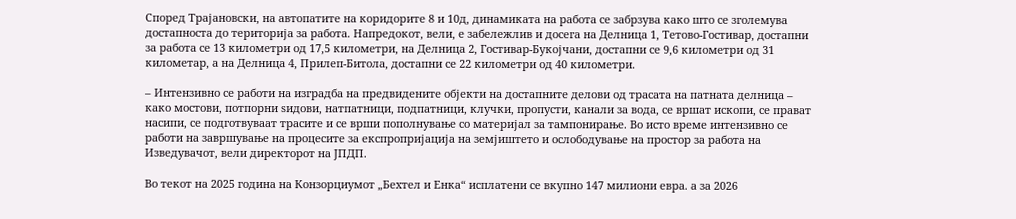Според Трајановски, на автопатите на коридорите 8 и 10д, динамиката на работа се забрзува како што се зголемува достапноста до територија за работа. Напредокот, вели, е забележлив и досега на Делница 1, Тетово-Гостивар, достапни за работа се 13 километри од 17,5 километри, на Делница 2, Гостивар-Букојчани, достапни се 9,6 километри од 31 километар, а на Делница 4, Прилеп-Битола, достапни се 22 километри од 40 километри.

– Интензивно се работи на изградба на предвидените објекти на достапните делови од трасата на патната делница – како мостови, потпорни ѕидови, натпатници, подпатници, клучки, пропусти, канали за вода, се вршат ископи, се прават насипи, се подготвуваат трасите и се врши пополнување со материјал за тампонирање. Во исто време интензивно се работи на завршување на процесите за експропријација на земјиштето и ослободување на простор за работа на Изведувачот, вели директорот на ЈПДП.

Во текот на 2025 година на Конзорциумот „Бехтел и Енка“ исплатени се вкупно 147 милиони евра. а за 2026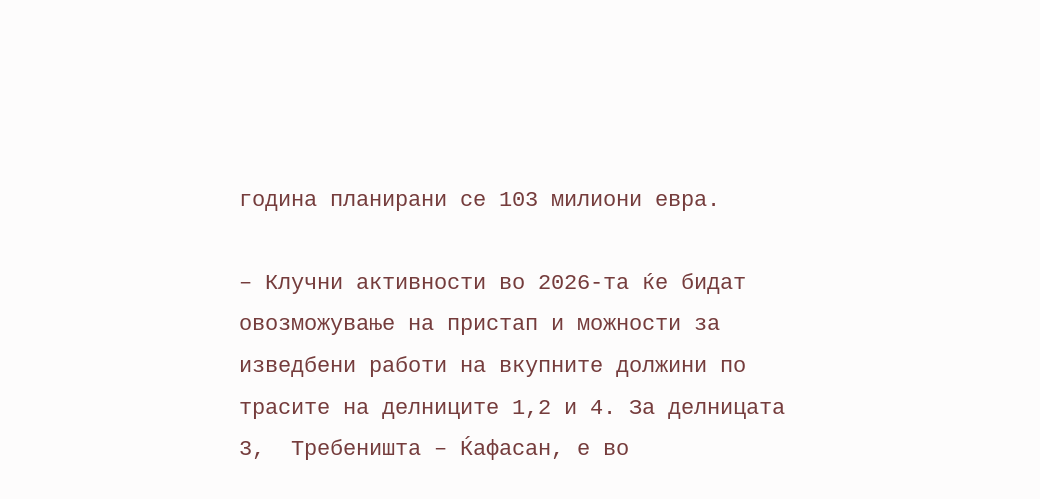година планирани се 103 милиони евра.

– Клучни активности во 2026-та ќе бидат овозможување на пристап и можности за изведбени работи на вкупните должини по трасите на делниците 1,2 и 4. За делницата 3,  Требеништа – Ќафасан, е во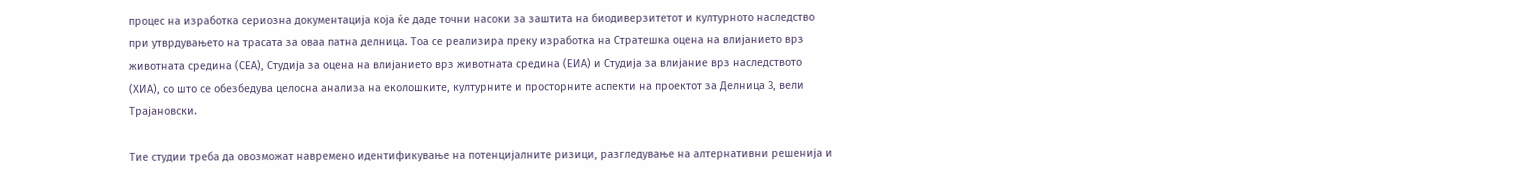процес на изработка сериозна документација која ќе даде точни насоки за заштита на биодиверзитетот и културното наследство при утврдувањето на трасата за оваа патна делница. Тоа се реализира преку изработка на Стратешка оцена на влијанието врз животната средина (СЕА), Студија за оцена на влијанието врз животната средина (ЕИА) и Студија за влијание врз наследството (ХИА), со што се обезбедува целосна анализа на еколошките, културните и просторните аспекти на проектот за Делница 3, вели Трајановски.

Тие студии треба да овозможат навремено идентификување на потенцијалните ризици, разгледување на алтернативни решенија и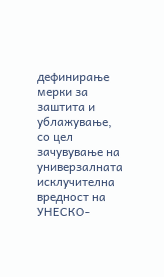дефинирање мерки за заштита и ублажување, со цел зачувување на универзалната исклучителна вредност на УНЕСКО-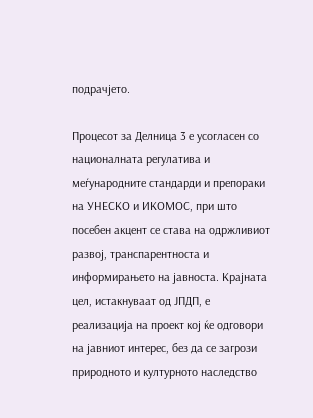подрачјето.

Процесот за Делница 3 е усогласен со националната регулатива и меѓународните стандарди и препораки на УНЕСКО и ИКОМОС, при што посебен акцент се става на одржливиот развој, транспарентноста и информирањето на јавноста. Крајната цел, истакнуваат од ЈПДП, е реализација на проект кој ќе одговори на јавниот интерес, без да се загрози природното и културното наследство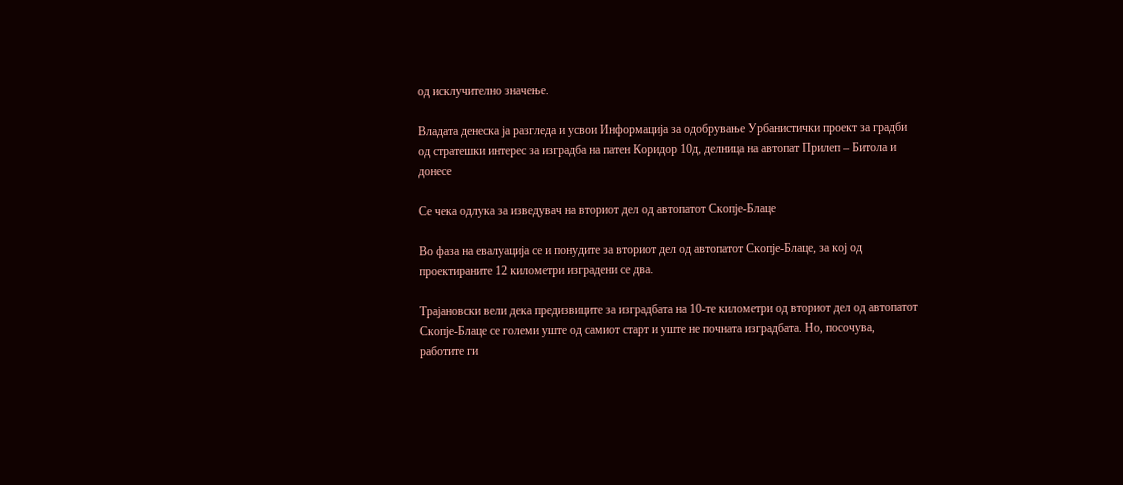од исклучително значење.

Владата денеска ја разгледа и усвои Информација за одобрување Урбанистички проект за градби од стратешки интерес за изградба на патен Коридор 10д, делница на автопат Прилеп – Битола и донесе

Се чека одлука за изведувач на вториот дел од автопатот Скопје-Блаце

Во фаза на евалуација се и понудите за вториот дел од автопатот Скопје-Блаце, за кој од проектираните 12 километри изградени се два.

Трајановски вели дека предизвиците за изградбата на 10-те километри од вториот дел од автопатот Скопје-Блаце се големи уште од самиот старт и уште не почната изградбата. Но, посочува, работите ги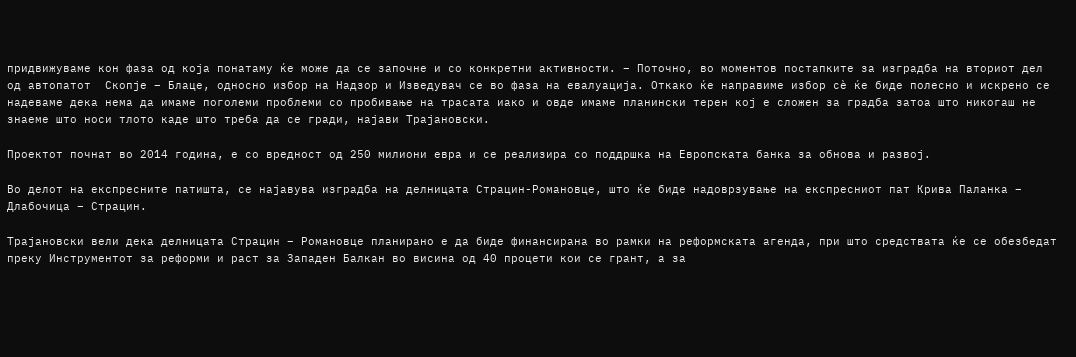придвижуваме кон фаза од која понатаму ќе може да се започне и со конкретни активности. – Поточно, во моментов постапките за изградба на вториот дел од автопатот  Скопје – Блаце, односно избор на Надзор и Изведувач се во фаза на евалуација. Откако ќе направиме избор сѐ ќе биде полесно и искрено се надеваме дека нема да имаме поголеми проблеми со пробивање на трасата иако и овде имаме планински терен кој е сложен за градба затоа што никогаш не знаеме што носи тлото каде што треба да се гради, најави Трајановски.

Проектот почнат во 2014 година, е со вредност од 250 милиони евра и се реализира со поддршка на Европската банка за обнова и развој.

Во делот на експресните патишта, се најавува изградба на делницата Страцин-Романовце, што ќе биде надоврзување на експресниот пат Крива Паланка – Длабочица – Страцин.

Трајановски вели дека делницата Страцин – Романовце планирано е да биде финансирана во рамки на реформската агенда, при што средствата ќе се обезбедат преку Инструментот за реформи и раст за Западен Балкан во висина од 40 процети кои се грант, а за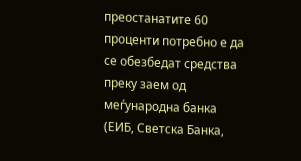преостанатите 60 проценти потребно е да се обезбедат средства преку заем од меѓународна банка (ЕИБ, Светска Банка,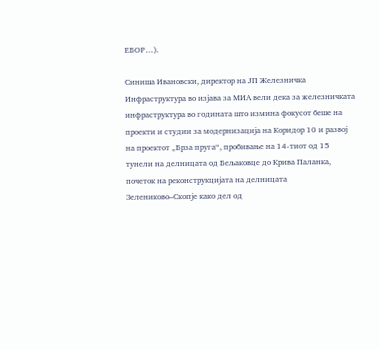ЕБОР…).

Синиша Ивановски, директор на ЈП Железничка Инфраструктура во изјава за МИА вели дека за железничката инфраструктура во годината што измина фокусот беше на проекти и студии за модернизација на Коридор 10 и развој на проектот „Брза пруга“, пробивање на 14-тиот од 15 тунели на делницата од Бељаковце до Крива Паланка, почеток на реконструкцијата на делницата Зелениково–Скопје како дел од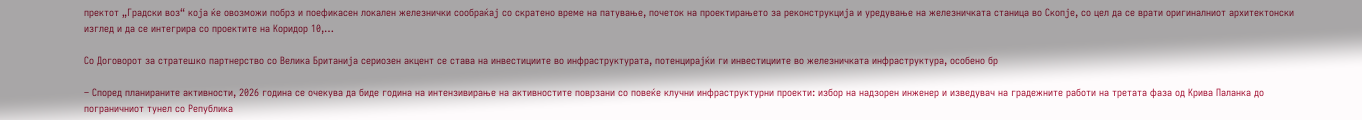пректот „Градски воз“ која ќе овозможи побрз и поефикасен локален железнички сообраќај со скратено време на патување, почеток на проектирањето за реконструкција и уредување на железничката станица во Скопје, со цел да се врати оригиналниот архитектонски изглед и да се интегрира со проектите на Коридор 10,…

Со Договорот за стратешко партнерство со Велика Британија сериозен акцент се става на инвестициите во инфраструктурата, потенцирајќи ги инвестициите во железничката инфраструктура, особено бр

– Според планираните активности, 2026 година се очекува да биде година на интензивирање на активностите поврзани со повеќе клучни инфраструктурни проекти: избор на надзорен инженер и изведувач на градежните работи на третата фаза од Крива Паланка до пограничниот тунел со Република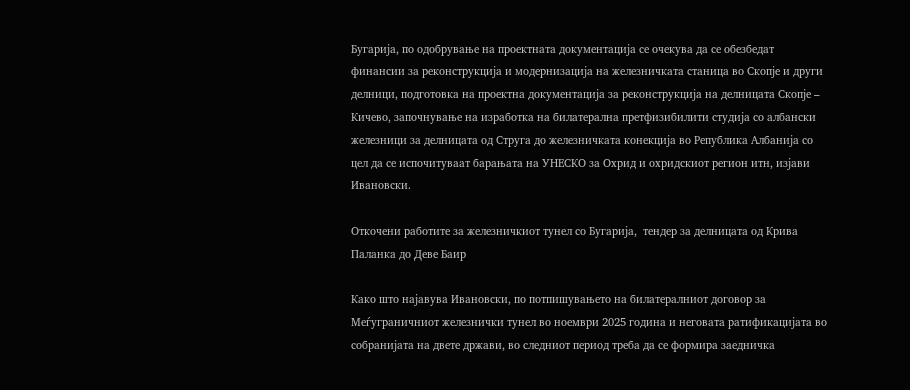Бугарија, по одобрување на проектната документација се очекува да се обезбедат финансии за реконструкција и модернизација на железничката станица во Скопје и други делници, подготовка на проектна документација за реконструкција на делницата Скопје – Кичево, започнување на изработка на билатерална претфизибилити студија со албански железници за делницата од Струга до железничката конекција во Република Албанија со цел да се испочитуваат барањата на УНЕСКО за Охрид и охридскиот регион итн, изјави Ивановски.

Откочени работите за железничкиот тунел со Бугарија,  тендер за делницата од Крива Паланка до Деве Баир

Како што најавува Ивановски, по потпишувањето на билатералниот договор за Меѓуграничниот железнички тунел во ноември 2025 година и неговата ратификацијата во собранијата на двете држави, во следниот период треба да се формира заедничка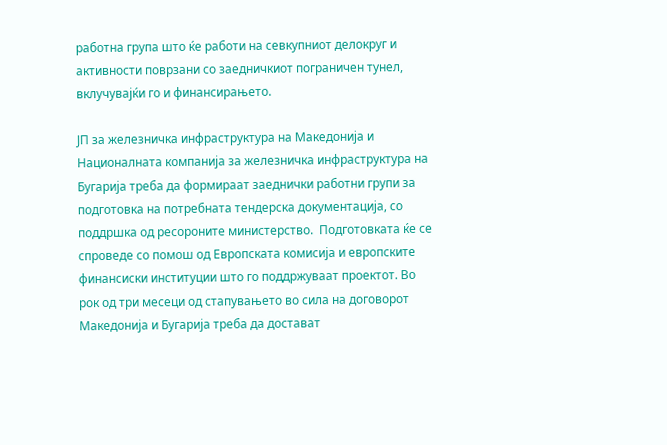работна група што ќе работи на севкупниот делокруг и активности поврзани со заедничкиот пограничен тунел, вклучувајќи го и финансирањето.

ЈП за железничка инфраструктура на Македонија и Националната компанија за железничка инфраструктура на Бугарија треба да формираат заеднички работни групи за подготовка на потребната тендерска документација, со поддршка од ресороните министерство.  Подготовката ќе се спроведе со помош од Европската комисија и европските финансиски институции што го поддржуваат проектот. Во рок од три месеци од стапувањето во сила на договорот Македонија и Бугарија треба да достават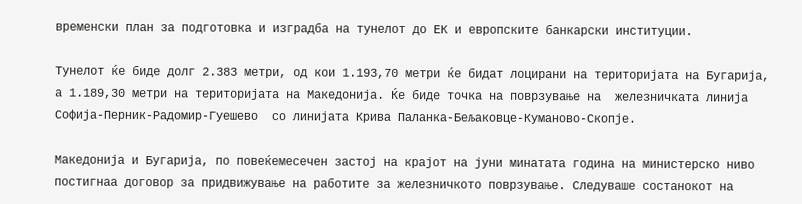временски план за подготовка и изградба на тунелот до ЕК и европските банкарски институции.

Тунелот ќе биде долг 2.383 метри, од кои 1.193,70 метри ќе бидат лоцирани на територијата на Бугарија, а 1.189,30 метри на територијата на Македонија. Ќе биде точка на поврзување на  железничката линија Софија-Перник-Радомир-Гуешево  со линијата Крива Паланка-Бељаковце-Куманово-Скопје.

Македонија и Бугарија, по повеќемесечен застој на крајот на јуни минатата година на министерско ниво постигнаа договор за придвижување на работите за железничкото поврзување. Следуваше состанокот на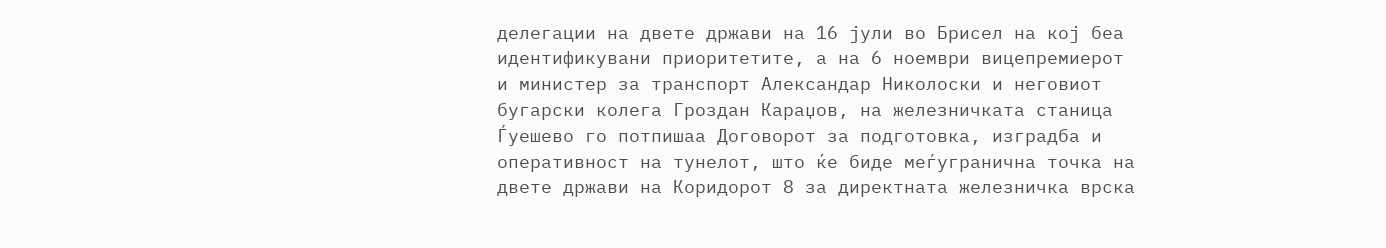делегации на двете држави на 16 јули во Брисел на кој беа идентификувани приоритетите, а на 6 ноември вицепремиерот и министер за транспорт Александар Николоски и неговиот бугарски колега Гроздан Караџов, на железничката станица Ѓуешево го потпишаа Договорот за подготовка, изградба и оперативност на тунелот, што ќе биде меѓугранична точка на двете држави на Коридорот 8 за директната железничка врска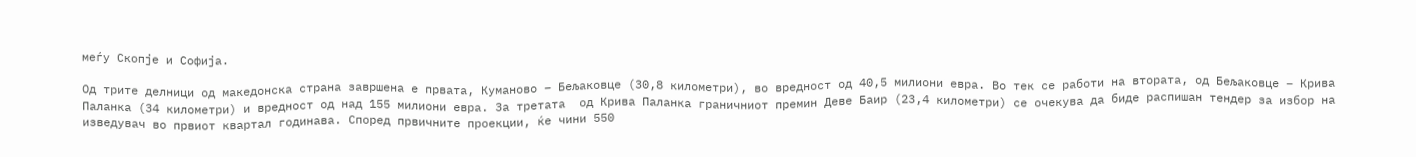меѓу Скопје и Софија.

Од трите делници од македонска страна завршена е првата, Куманово – Бељаковце (30,8 километри), во вредност од 40,5 милиони евра. Во тек се работи на втората, од Бељаковце – Крива Паланка (34 километри) и вредност од над 155 милиони евра. За третата  од Крива Паланка граничниот премин Деве Баир (23,4 километри) се очекува да биде распишан тендер за избор на изведувач во првиот квартал годинава. Според првичните проекции, ќе чини 550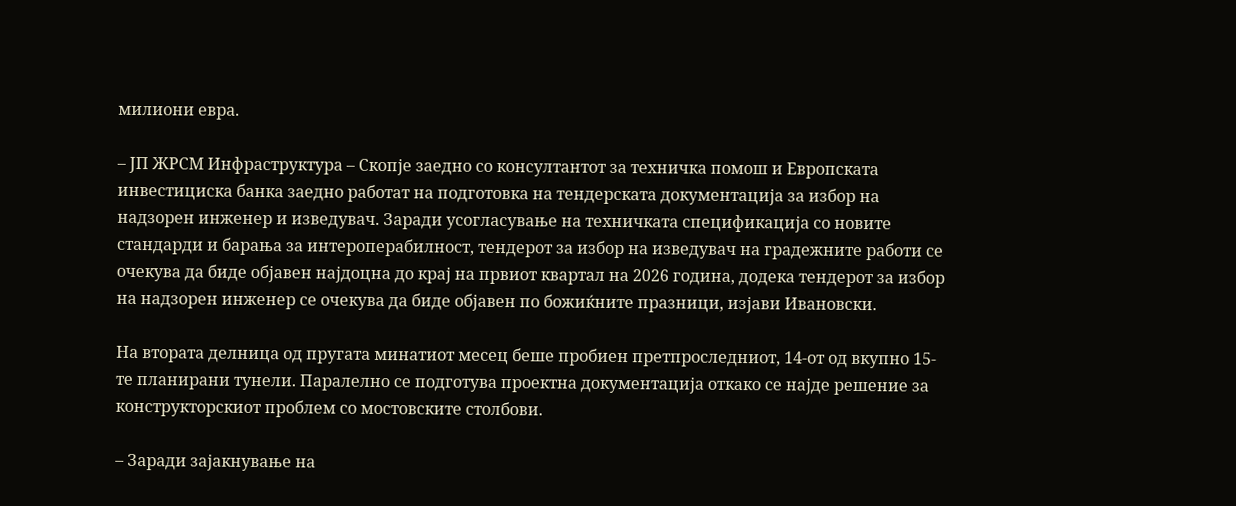милиони евра.

– ЈП ЖРСМ Инфраструктура – Скопје заедно со консултантот за техничка помош и Европската инвестициска банка заедно работат на подготовка на тендерската документација за избор на надзорен инженер и изведувач. Заради усогласување на техничката спецификација со новите стандарди и барања за интероперабилност, тендерот за избор на изведувач на градежните работи се очекува да биде објавен најдоцна до крај на првиот квартал на 2026 година, додека тендерот за избор на надзорен инженер се очекува да биде објавен по божиќните празници, изјави Ивановски.

На втората делница од пругата минатиот месец беше пробиен претпроследниот, 14-от од вкупно 15-те планирани тунели. Паралелно се подготува проектна документација откако се најде решение за конструкторскиот проблем со мостовските столбови.

– Заради зајакнување на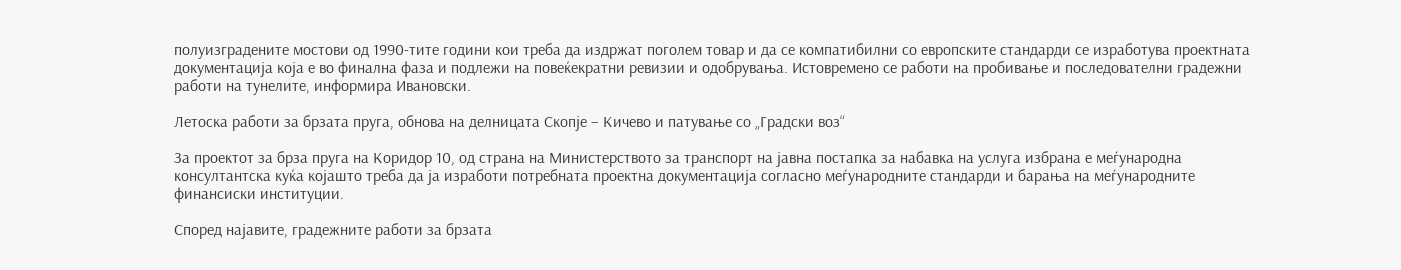полуизградените мостови од 1990-тите години кои треба да издржат поголем товар и да се компатибилни со европските стандарди се изработува проектната документација која е во финална фаза и подлежи на повеќекратни ревизии и одобрувања. Истовремено се работи на пробивање и последователни градежни работи на тунелите, информира Ивановски.

Летоска работи за брзата пруга, обнова на делницата Скопје – Кичево и патување со „Градски воз“

За проектот за брза пруга на Коридор 10, од страна на Министерството за транспорт на јавна постапка за набавка на услуга избрана е меѓународна консултантска куќа којашто треба да ја изработи потребната проектна документација согласно меѓународните стандарди и барања на меѓународните финансиски институции.

Според најавите, градежните работи за брзата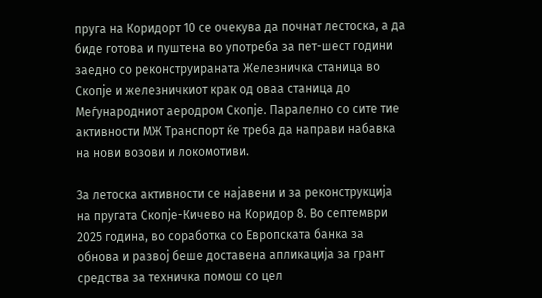пруга на Коридорт 10 се очекува да почнат лестоска, а да биде готова и пуштена во употреба за пет-шест години заедно со реконструираната Железничка станица во Скопје и железничкиот крак од оваа станица до Меѓународниот аеродром Скопје. Паралелно со сите тие активности МЖ Транспорт ќе треба да направи набавка на нови возови и локомотиви.

За летоска активности се најавени и за реконструкција на пругата Скопје-Кичево на Коридор 8. Во септември 2025 година, во соработка со Европската банка за обнова и развој беше доставена апликација за грант средства за техничка помош со цел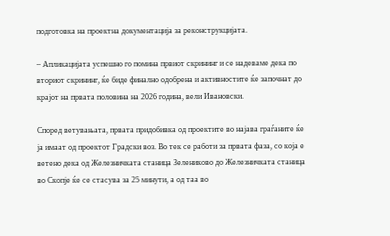подготовка на проектна документација за реконструкцијата.

– Апликацијата успешно го помина првиот скрининг и се надеваме дека по вториот скрининг, ќе биде финално одобрена и активностите ќе започнат до крајот на првата половина на 2026 година, вели Ивановски.

Според ветувањата, првата придобивка од проектите во најава граѓаните ќе ја имаат од проектот Градски воз. Во тек се работи за првата фаза, со која е ветено дека од Железничката станица Зелениково до Железничката станица во Скопје ќе се стасува за 25 минути, а од таа во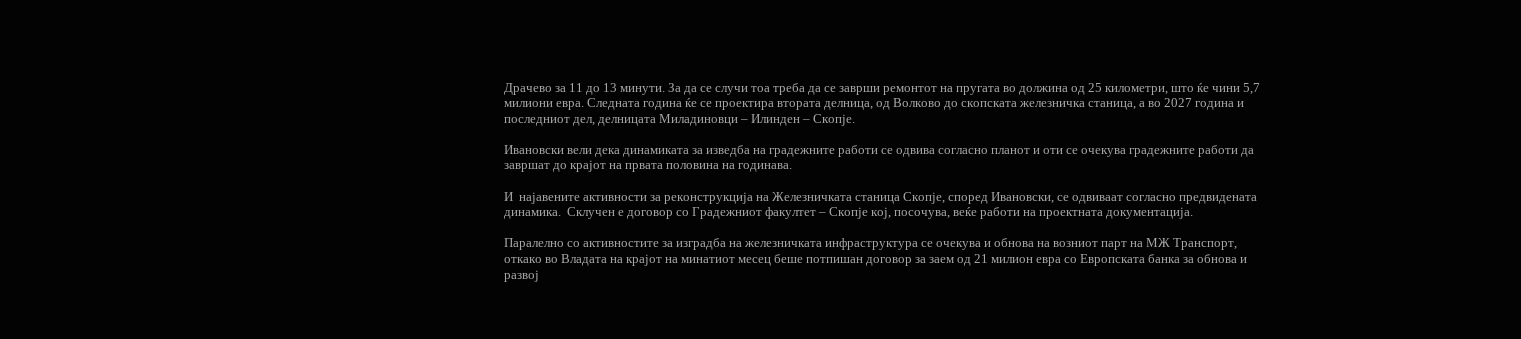Драчево за 11 до 13 минути. За да се случи тоа треба да се заврши ремонтот на пругата во должина од 25 километри, што ќе чини 5,7 милиони евра. Следната година ќе се проектира втората делница, од Волково до скопската железничка станица, а во 2027 година и последниот дел, делницата Миладиновци – Илинден – Скопје.

Ивановски вели дека динамиката за изведба на градежните работи се одвива согласно планот и оти се очекува градежните работи да завршат до крајот на првата половина на годинава.

И  најавените активности за реконструкција на Железничката станица Скопје, според Ивановски, се одвиваат согласно предвидената динамика.  Склучен е договор со Градежниот факултет – Скопје кој, посочува, веќе работи на проектната документација.

Паралелно со активностите за изградба на железничката инфраструктура се очекува и обнова на возниот парт на МЖ Транспорт, откако во Владата на крајот на минатиот месец беше потпишан договор за заем од 21 милион евра со Европската банка за обнова и развој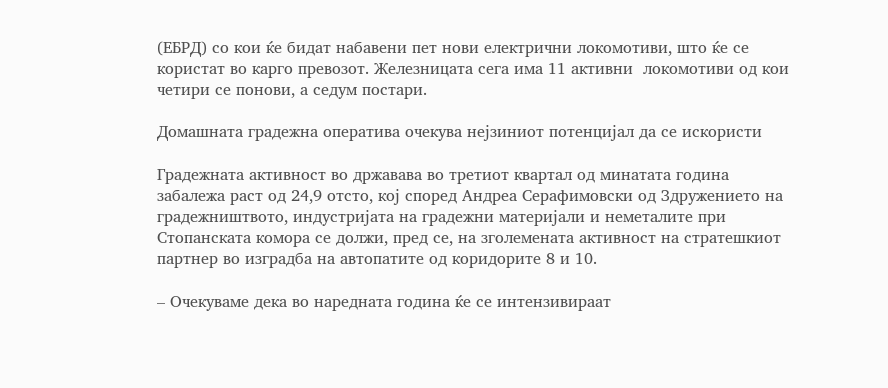(ЕБРД) со кои ќе бидат набавени пет нови електрични локомотиви, што ќе се користат во карго превозот. Железницата сега има 11 активни  локомотиви од кои четири се понови, а седум постари.

Домашната градежна оператива очекува нејзиниот потенцијал да се искористи

Градежната активност во државава во третиот квартал од минатата година забалежа раст од 24,9 отсто, кој според Андреа Серафимовски од Здружението на градежништвото, индустријата на градежни материјали и неметалите при Стопанската комора се должи, пред се, на зголемената активност на стратешкиот партнер во изградба на автопатите од коридорите 8 и 10.

– Очекуваме дека во наредната година ќе се интензивираат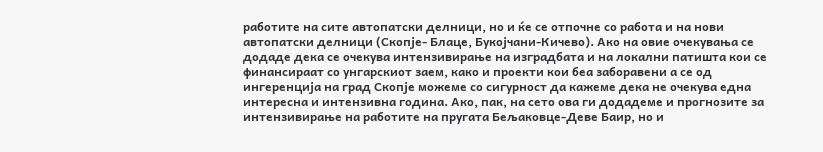работите на сите автопатски делници, но и ќе се отпочне со работа и на нови автопатски делници (Скопје- Блаце, Букојчани-Кичево). Ако на овие очекувања се додаде дека се очекува интензивирање на изградбата и на локални патишта кои се финансираат со унгарскиот заем, како и проекти кои беа заборавени а се од ингеренција на град Скопје можеме со сигурност да кажеме дека не очекува една интересна и интензивна година. Ако, пак, на сето ова ги додадеме и прогнозите за интензивирање на работите на пругата Бељаковце-Деве Баир, но и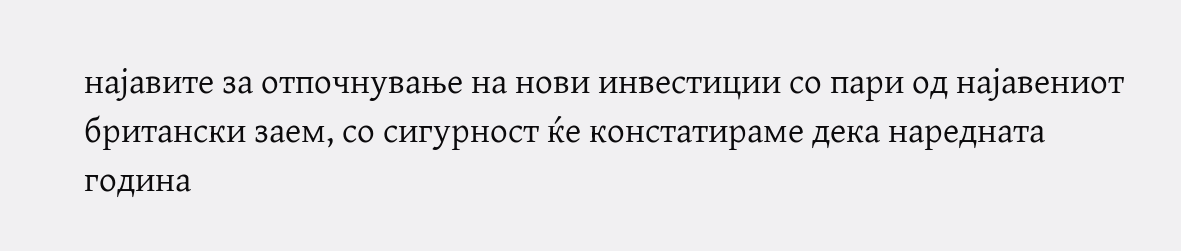најавите за отпочнување на нови инвестиции со пари од најавениот британски заем, со сигурност ќе констатираме дека наредната година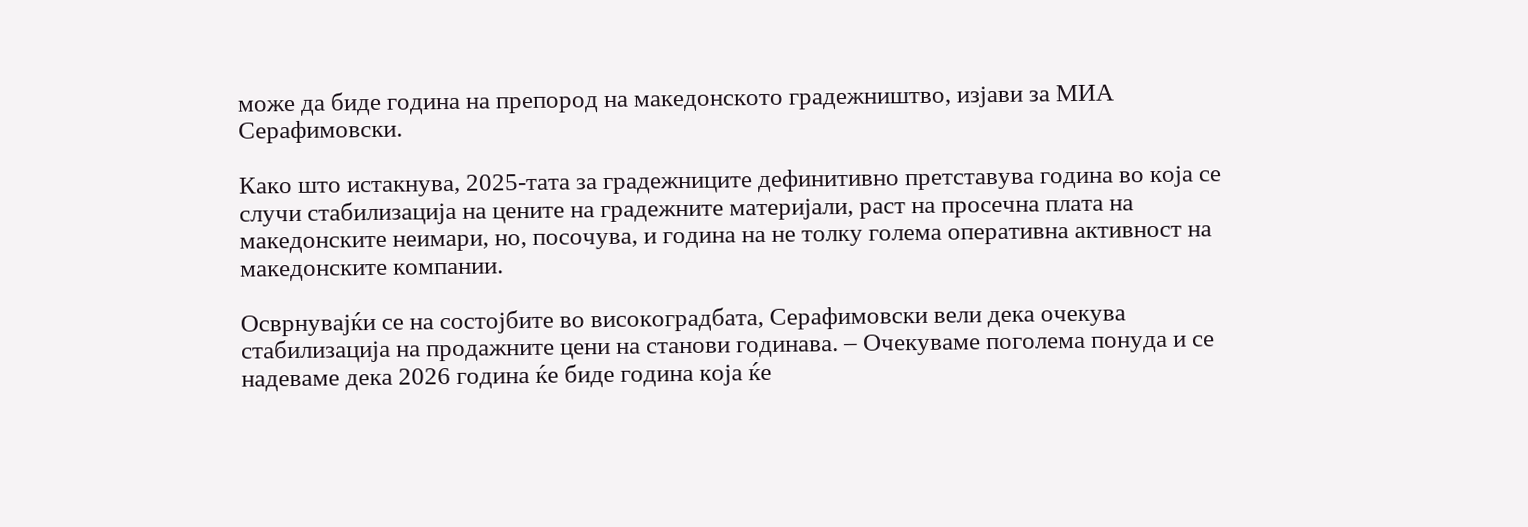може да биде година на препород на македонското градежништво, изјави за МИА Серафимовски.

Како што истакнува, 2025-тата за градежниците дефинитивно претставува година во која се случи стабилизација на цените на градежните материјали, раст на просечна плата на македонските неимари, но, посочува, и година на не толку голема оперативна активност на македонските компании.

Осврнувајќи се на состојбите во високоградбата, Серафимовски вели дека очекува стабилизација на продажните цени на станови годинава. – Очекуваме поголема понуда и се надеваме дека 2026 година ќе биде година која ќе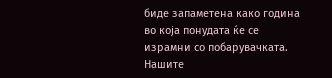биде запаметена како година во која понудата ќе се израмни со побарувачката. Нашите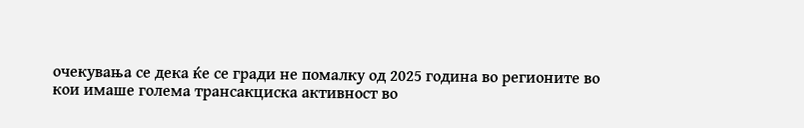очекувања се дека ќе се гради не помалку од 2025 година во регионите во кои имаше голема трансакциска активност во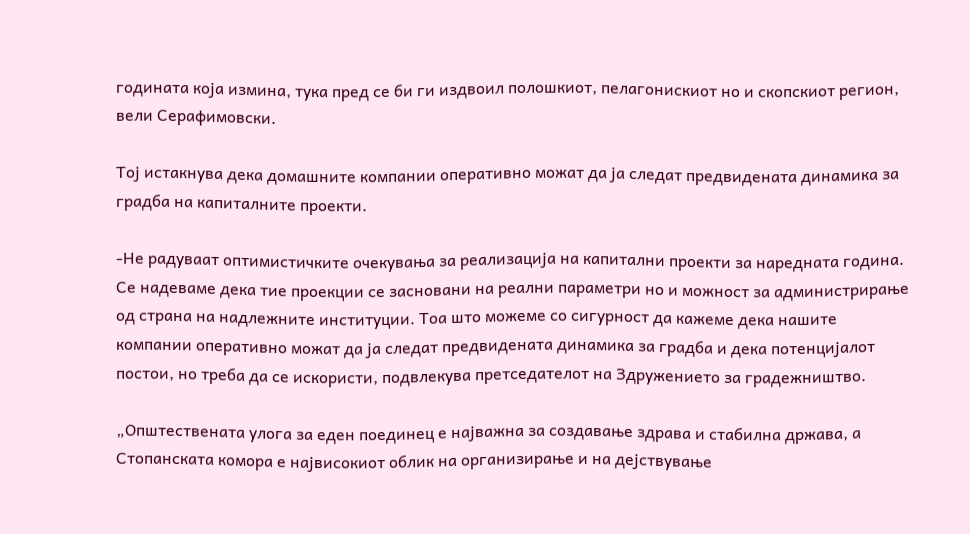годината која измина, тука пред се би ги издвоил полошкиот, пелагонискиот но и скопскиот регион, вели Серафимовски.

Тој истакнува дека домашните компании оперативно можат да ја следат предвидената динамика за градба на капиталните проекти.

-Не радуваат оптимистичките очекувања за реализација на капитални проекти за наредната година. Се надеваме дека тие проекции се засновани на реални параметри но и можност за администрирање од страна на надлежните институции. Тоа што можеме со сигурност да кажеме дека нашите компании оперативно можат да ја следат предвидената динамика за градба и дека потенцијалот постои, но треба да се искористи, подвлекува претседателот на Здружението за градежништво.

„Општествената улога за еден поединец е најважна за создавање здрава и стабилна држава, а Стопанската комора е највисокиот облик на организирање и на дејствување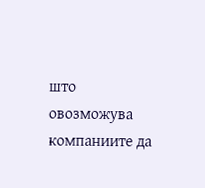што овозможува компаниите да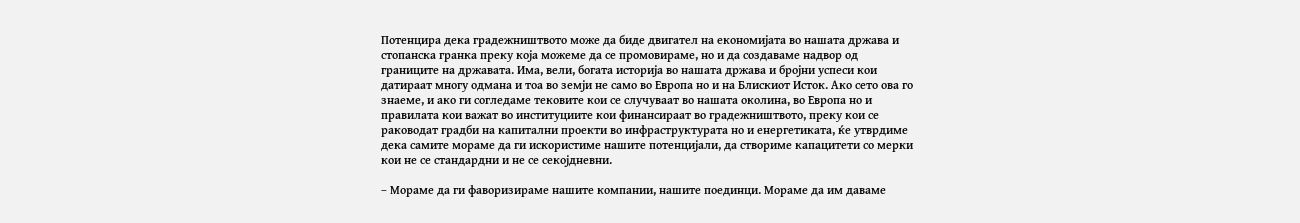Потенцира дека градежништвото може да биде двигател на економијата во нашата држава и стопанска гранка преку која можеме да се промовираме, но и да создаваме надвор од границите на државата. Има, вели, богата историја во нашата држава и бројни успеси кои датираат многу одмана и тоа во земји не само во Европа но и на Блискиот Исток. Ако сето ова го знаеме, и ако ги согледаме тековите кои се случуваат во нашата околина, во Европа но и правилата кои важат во институциите кои финансираат во градежништвото, преку кои се раководат градби на капитални проекти во инфраструктурата но и енергетиката, ќе утврдиме дека самите мораме да ги искористиме нашите потенцијали, да створиме капацитети со мерки кои не се стандардни и не се секојдневни.

– Мораме да ги фаворизираме нашите компании, нашите поединци. Мораме да им даваме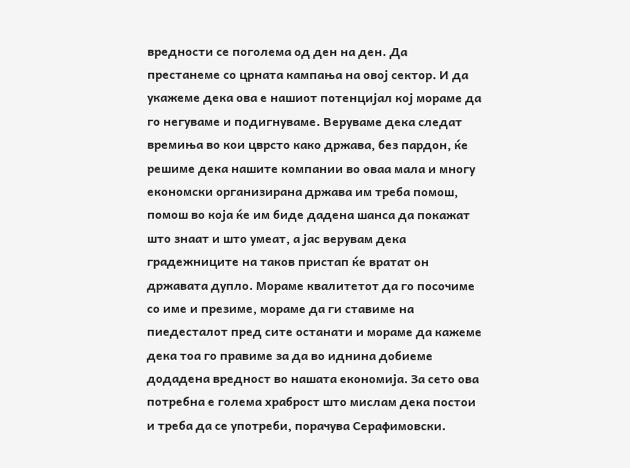вредности се поголема од ден на ден. Да престанеме со црната кампања на овој сектор. И да укажеме дека ова е нашиот потенцијал кој мораме да го негуваме и подигнуваме. Веруваме дека следат времиња во кои цврсто како држава, без пардон, ќе решиме дека нашите компании во оваа мала и многу економски организирана држава им треба помош, помош во која ќе им биде дадена шанса да покажат што знаат и што умеат, а јас верувам дека градежниците на таков пристап ќе вратат он државата дупло. Мораме квалитетот да го посочиме со име и презиме, мораме да ги ставиме на пиедесталот пред сите останати и мораме да кажеме дека тоа го правиме за да во иднина добиеме додадена вредност во нашата економија. За сето ова потребна е голема храброст што мислам дека постои и треба да се употреби, порачува Серафимовски.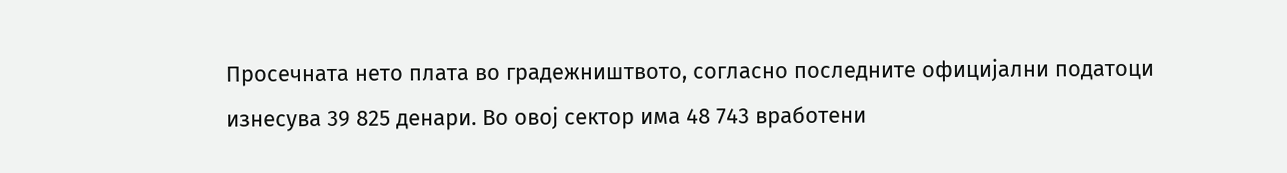Просечната нето плата во градежништвото, согласно последните официјални податоци изнесува 39 825 денари. Во овој сектор има 48 743 вработени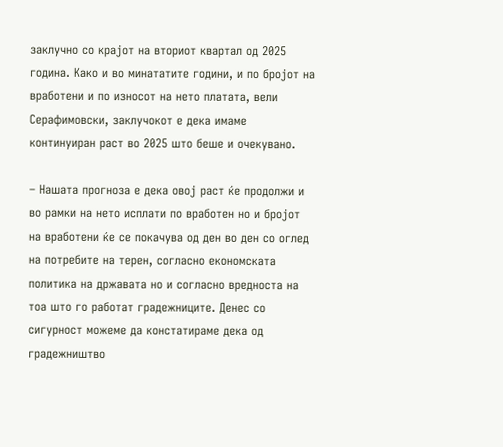заклучно со крајот на вториот квартал од 2025 година. Како и во минататите години, и по бројот на вработени и по износот на нето платата, вели Серафимовски, заклучокот е дека имаме континуиран раст во 2025 што беше и очекувано.

– Нашата прогноза е дека овој раст ќе продолжи и во рамки на нето исплати по вработен но и бројот на вработени ќе се покачува од ден во ден со оглед на потребите на терен, согласно економската политика на државата но и согласно вредноста на тоа што го работат градежниците. Денес со сигурност можеме да констатираме дека од градежништво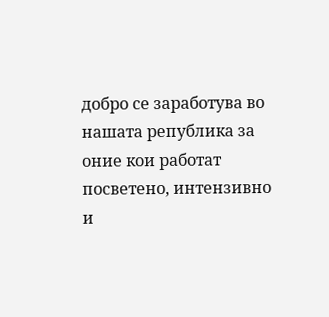добро се заработува во нашата република за оние кои работат посветено, интензивно и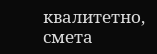квалитетно, смета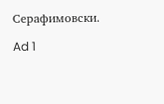Серафимовски.

Ad 1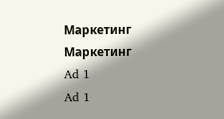Маркетинг
Маркетинг
Ad 1
Ad 1